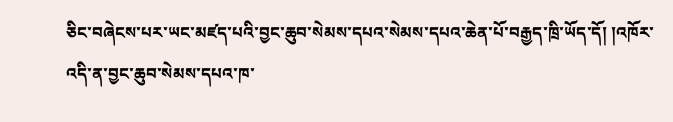ཅིང་བཞེངས་པར་ཡང་མཛད་པའི་བྱང་ཆུབ་སེམས་དཔའ་སེམས་དཔའ་ཆེན་པོ་བརྒྱད་ཁྲི་ཡོད་དོ། །འཁོར་འདི་ན་བྱང་ཆུབ་སེམས་དཔའ་ཁ་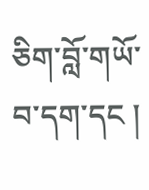ཅིག་བློ་གཡོ་བ་དག་དང །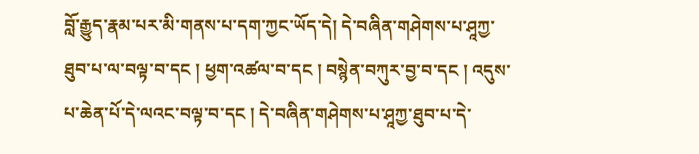བློ་རྒྱུད་རྣམ་པར་མི་གནས་པ་དག་ཀྱང་ཡོད་དེ། དེ་བཞིན་གཤེགས་པ་ཤཱཀྱ་ཐུབ་པ་ལ་བལྟ་བ་དང ། ཕྱག་འཚལ་བ་དང ། བསྙེན་བཀུར་བྱ་བ་དང ། འདུས་པ་ཆེན་པོ་དེ་ལའང་བལྟ་བ་དང ། དེ་བཞིན་གཤེགས་པ་ཤཱཀྱ་ཐུབ་པ་དེ་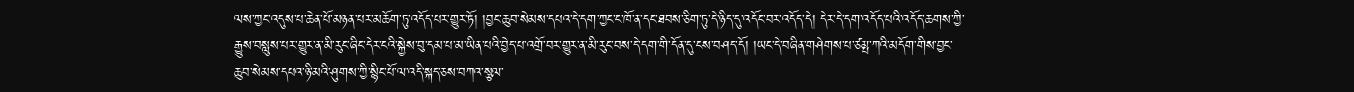ལས་ཀྱང་འདུས་པ་ཆེན་པོ་མཉན་པར་མཆོག་ཏུ་འདོད་པར་གྱུར་ཏོ། །བྱང་ཆུབ་སེམས་དཔའ་དེ་དག་ཀྱང་ང་ཁོ་ན་དང་ཐབས་ཅིག་ཏུ་དེ་ཉིད་དུ་འདོང་བར་འདོད་དེ། དེར་དེ་དག་འདོད་པའི་འདོད་ཆགས་ཀྱི་རྒྱུས་བསླུས་པར་གྱུར་ན་མི་རུང་ཞིང་དེར་ངའི་སྐྱེས་བུ་དམ་པ་མ་ཡིན་པའི་བྱེད་པ་འགྲོ་བར་གྱུར་ན་མི་རུང་བས་དེ་དག་གི་དོན་དུ་ངས་བཤད་དོ། །ཡང་དེ་བཞིན་གཤེགས་པ་ཙམྤ་ཀའི་མདོག་གིས་བྱང་ཆུབ་སེམས་དཔའ་ཉི་མའི་ཤུགས་ཀྱི་སྙིང་པོ་ལ་འདི་སྐད་ཅས་བཀའ་སྩལ་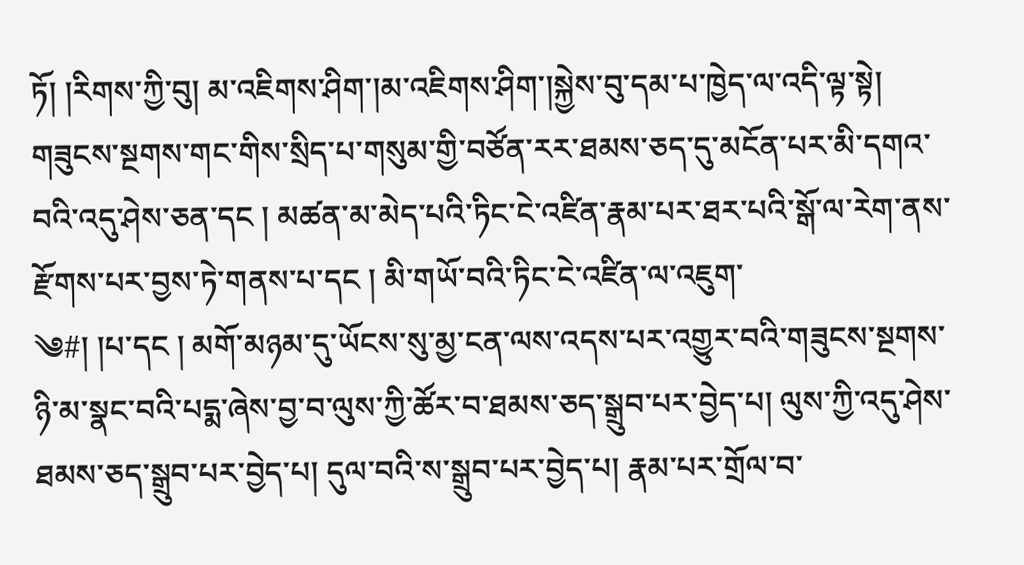ཏོ། །རིགས་ཀྱི་བུ། མ་འཇིགས་ཤིག་།མ་འཇིགས་ཤིག་།སྐྱེས་བུ་དམ་པ་ཁྱེད་ལ་འདི་ལྟ་སྟེ། གཟུངས་སྔགས་གང་གིས་སྲིད་པ་གསུམ་གྱི་བཙོན་རར་ཐམས་ཅད་དུ་མངོན་པར་མི་དགའ་བའི་འདུ་ཤེས་ཅན་དང ། མཚན་མ་མེད་པའི་ཏིང་ངེ་འཛིན་རྣམ་པར་ཐར་པའི་སྒོ་ལ་རེག་ནས་རྫོགས་པར་བྱས་ཏེ་གནས་པ་དང ། མི་གཡོ་བའི་ཏིང་ངེ་འཛིན་ལ་འཇུག་
༄#། །པ་དང ། མགོ་མཉམ་དུ་ཡོངས་སུ་མྱ་ངན་ལས་འདས་པར་འགྱུར་བའི་གཟུངས་སྔགས་ཉི་མ་སྣང་བའི་པདྨ་ཞེས་བྱ་བ་ལུས་ཀྱི་ཚོར་བ་ཐམས་ཅད་སྒྲུབ་པར་བྱེད་པ། ལུས་ཀྱི་འདུ་ཤེས་ཐམས་ཅད་སྒྲུབ་པར་བྱེད་པ། དུལ་བའི་ས་སྒྲུབ་པར་བྱེད་པ། རྣམ་པར་གྲོལ་བ་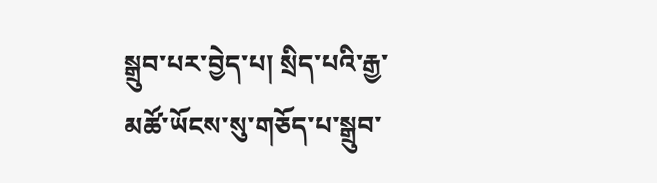སྒྲུབ་པར་བྱེད་པ། སྲིད་པའི་རྒྱ་མཚོ་ཡོངས་སུ་གཅོད་པ་སྒྲུབ་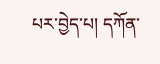པར་བྱེད་པ། དཀོན་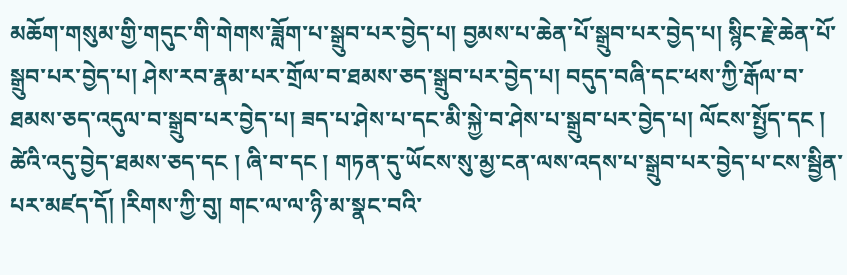མཆོག་གསུམ་གྱི་གདུང་གི་གེགས་ཟློག་པ་སྒྲུབ་པར་བྱེད་པ། བྱམས་པ་ཆེན་པོ་སྒྲུབ་པར་བྱེད་པ། སྙིང་རྗེ་ཆེན་པོ་སྒྲུབ་པར་བྱེད་པ། ཤེས་རབ་རྣམ་པར་གྲོལ་བ་ཐམས་ཅད་སྒྲུབ་པར་བྱེད་པ། བདུད་བཞི་དང་ཕས་ཀྱི་རྒོལ་བ་ཐམས་ཅད་འདུལ་བ་སྒྲུབ་པར་བྱེད་པ། ཟད་པ་ཤེས་པ་དང་མི་སྐྱེ་བ་ཤེས་པ་སྒྲུབ་པར་བྱེད་པ། ལོངས་སྤྱོད་དང ། ཚེའི་འདུ་བྱེད་ཐམས་ཅད་དང ། ཞི་བ་དང ། གཏན་དུ་ཡོངས་སུ་མྱ་ངན་ལས་འདས་པ་སྒྲུབ་པར་བྱེད་པ་ངས་སྦྱིན་པར་མཛད་དོ། །རིགས་ཀྱི་བུ། གང་ལ་ལ་ཉི་མ་སྣང་བའི་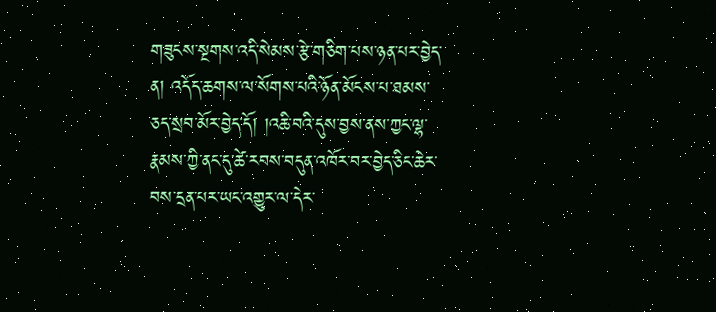གཟུངས་སྔགས་འདི་སེམས་རྩེ་གཅིག་པས་ཉན་པར་བྱེད་ན། འདོད་ཆགས་ལ་སོགས་པའི་ཉོན་མོངས་པ་ཐམས་ཅད་སྲབ་མོར་བྱེད་དོ། །འཆི་བའི་དུས་བྱས་ནས་ཀྱང་ལྷ་རྣམས་ཀྱི་ནང་དུ་ཚེ་རབས་བདུན་འཁོར་བར་བྱེད་ཅིང་ཆེར་བས་དྲན་པར་ཡང་འགྱུར་ལ་དེར་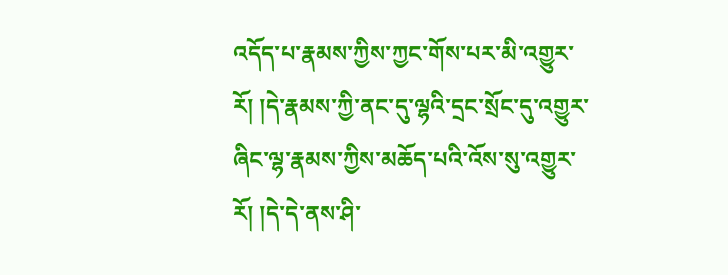འདོད་པ་རྣམས་ཀྱིས་ཀྱང་གོས་པར་མི་འགྱུར་རོ། །དེ་རྣམས་ཀྱི་ནང་དུ་ལྷའི་དྲང་སྲོང་དུ་འགྱུར་
ཞིང་ལྷ་རྣམས་ཀྱིས་མཆོད་པའི་འོས་སུ་འགྱུར་རོ། །དེ་དེ་ནས་ཤི་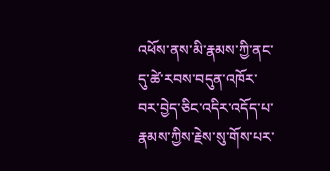འཕོས་ནས་མི་རྣམས་ཀྱི་ནང་དུ་ཚེ་རབས་བདུན་འཁོར་བར་བྱེད་ཅིང་འདིར་འདོད་པ་རྣམས་ཀྱིས་རྗེས་སུ་གོས་པར་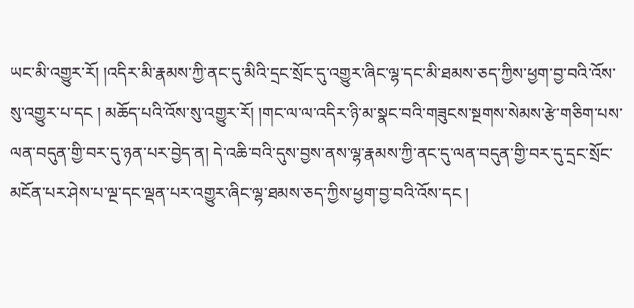ཡང་མི་འགྱུར་རོ། །འདིར་མི་རྣམས་ཀྱི་ནང་དུ་མིའི་དྲང་སྲོང་དུ་འགྱུར་ཞིང་ལྷ་དང་མི་ཐམས་ཅད་ཀྱིས་ཕྱག་བྱ་བའི་འོས་སུ་འགྱུར་པ་དང ། མཆོད་པའི་འོས་སུ་འགྱུར་རོ། །གང་ལ་ལ་འདིར་ཉི་མ་སྣང་བའི་གཟུངས་སྔགས་སེམས་རྩེ་གཅིག་པས་ལན་བདུན་གྱི་བར་དུ་ཉན་པར་བྱེད་ན། དེ་འཆི་བའི་དུས་བྱས་ནས་ལྷ་རྣམས་ཀྱི་ནང་དུ་ལན་བདུན་གྱི་བར་དུ་དྲང་སྲོང་མངོན་པར་ཤེས་པ་ལྔ་དང་ལྡན་པར་འགྱུར་ཞིང་ལྷ་ཐམས་ཅད་ཀྱིས་ཕྱག་བྱ་བའི་འོས་དང །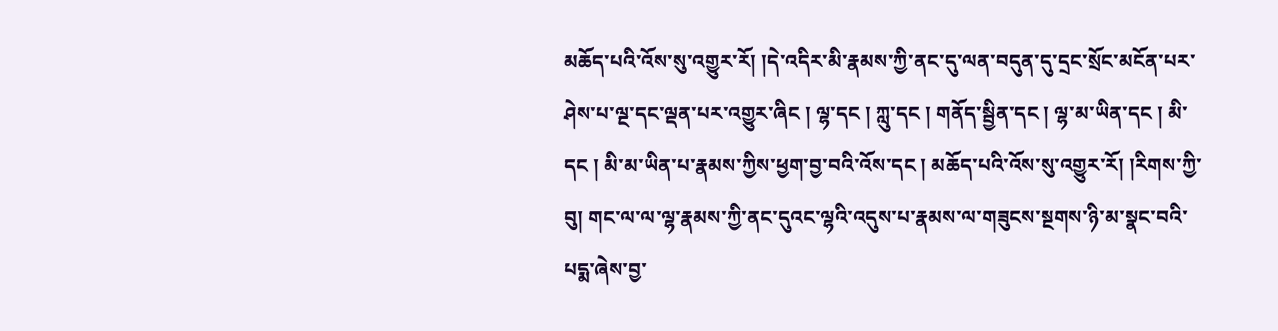མཆོད་པའི་འོས་སུ་འགྱུར་རོ། །དེ་འདིར་མི་རྣམས་ཀྱི་ནང་དུ་ལན་བདུན་དུ་དྲང་སྲོང་མངོན་པར་ཤེས་པ་ལྔ་དང་ལྡན་པར་འགྱུར་ཞིང ། ལྷ་དང ། ཀླུ་དང ། གནོད་སྦྱིན་དང ། ལྷ་མ་ཡིན་དང ། མི་དང ། མི་མ་ཡིན་པ་རྣམས་ཀྱིས་ཕྱག་བྱ་བའི་འོས་དང ། མཆོད་པའི་འོས་སུ་འགྱུར་རོ། །རིགས་ཀྱི་བུ། གང་ལ་ལ་ལྷ་རྣམས་ཀྱི་ནང་དུའང་ལྷའི་འདུས་པ་རྣམས་ལ་གཟུངས་སྔགས་ཉི་མ་སྣང་བའི་པདྨ་ཞེས་བྱ་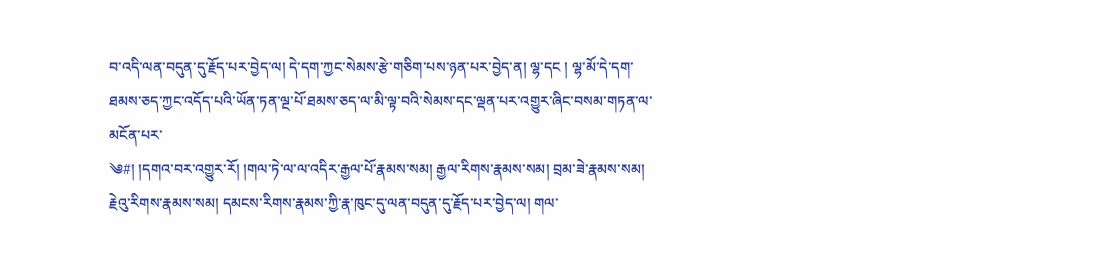བ་འདི་ལན་བདུན་དུ་རྗོད་པར་བྱེད་ལ། དེ་དག་ཀྱང་སེམས་རྩེ་གཅིག་པས་ཉན་པར་བྱེད་ན། ལྷ་དང ། ལྷ་མོ་དེ་དག་ཐམས་ཅད་ཀྱང་འདོད་པའི་ཡོན་ཏན་ལྔ་པོ་ཐམས་ཅད་ལ་མི་ལྟ་བའི་སེམས་དང་ལྡན་པར་འགྱུར་ཞིང་བསམ་གཏན་ལ་མངོན་པར་
༄#། །དགའ་བར་འགྱུར་རོ། །གལ་ཏེ་ལ་ལ་འདིར་རྒྱལ་པོ་རྣམས་སམ། རྒྱལ་རིགས་རྣམས་སམ། བྲམ་ཟེ་རྣམས་སམ། རྗེའུ་རིགས་རྣམས་སམ། དམངས་རིགས་རྣམས་ཀྱི་རྣ་ཁུང་དུ་ལན་བདུན་དུ་རྗོད་པར་བྱེད་ལ། གལ་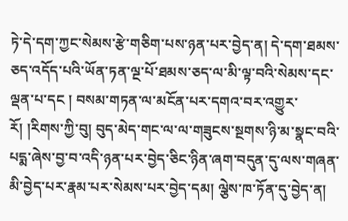ཏེ་དེ་དག་ཀྱང་སེམས་རྩེ་གཅིག་པས་ཉན་པར་བྱེད་ན། དེ་དག་ཐམས་ཅད་འདོད་པའི་ཡོན་ཏན་ལྔ་པོ་ཐམས་ཅད་ལ་མི་ལྟ་བའི་སེམས་དང་ལྡན་པ་དང ། བསམ་གཏན་ལ་མངོན་པར་དགའ་བར་འགྱུར་རོ། །རིགས་ཀྱི་བུ། བུད་མེད་གང་ལ་ལ་གཟུངས་སྔགས་ཉི་མ་སྣང་བའི་པདྨ་ཞེས་བྱ་བ་འདི་ཉན་པར་བྱེད་ཅིང་ཉིན་ཞག་བདུན་དུ་ལས་གཞན་མི་བྱེད་པར་རྣམ་པར་སེམས་པར་བྱེད་དམ། ལྕེས་ཁ་ཏོན་དུ་བྱེད་ན།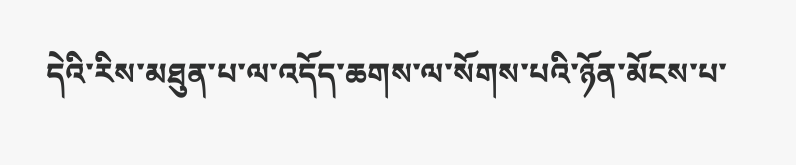དེའི་རིས་མཐུན་པ་ལ་འདོད་ཆགས་ལ་སོགས་པའི་ཉོན་མོངས་པ་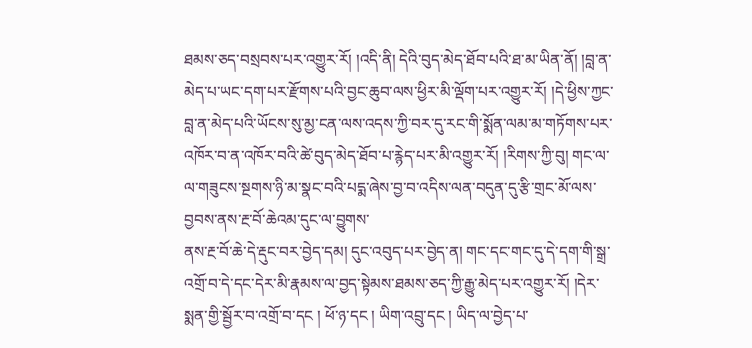ཐམས་ཅད་བསྲབས་པར་འགྱུར་རོ། །འདི་ནི། དེའི་བུད་མེད་ཐོབ་པའི་ཐ་མ་ཡིན་ནོ། །བླ་ན་མེད་པ་ཡང་དག་པར་རྫོགས་པའི་བྱང་ཆུབ་ལས་ཕྱིར་མི་ལྡོག་པར་འགྱུར་རོ། །དེ་ཕྱིས་ཀྱང་བླ་ན་མེད་པའི་ཡོངས་སུ་མྱ་ངན་ལས་འདས་ཀྱི་བར་དུ་རང་གི་སྨོན་ལམ་མ་གཏོགས་པར་འཁོར་བ་ན་འཁོར་བའི་ཚེ་བུད་མེད་ཐོབ་པ་རྙེད་པར་མི་འགྱུར་རོ། །རིགས་ཀྱི་བུ། གང་ལ་ལ་གཟུངས་སྔགས་ཉི་མ་སྣང་བའི་པདྨ་ཞེས་བྱ་བ་འདིས་ལན་བདུན་དུ་རྩི་གྲང་མོ་ལས་བྱབས་ནས་རྔ་བོ་ཆེའམ་དུང་ལ་བྱུགས་
ནས་རྔ་བོ་ཆེ་དེ་རྡུང་བར་བྱེད་དམ། དུང་འབུད་པར་བྱེད་ན། གང་དང་གང་དུ་དེ་དག་གི་སྒྲ་འགྲོ་བ་དེ་དང་དེར་མི་རྣམས་ལ་བྱད་སྟེམས་ཐམས་ཅད་ཀྱི་རྒྱུ་མེད་པར་འགྱུར་རོ། །དེར་སྨན་གྱི་སྦྱོར་བ་འགྲོ་བ་དང ། ཕོ་ཉ་དང ། ཡིག་འབྲུ་དང ། ཡིད་ལ་བྱེད་པ་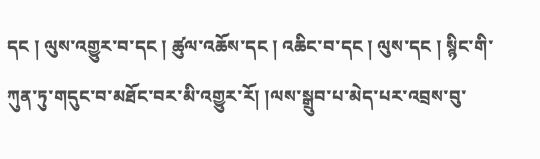དང ། ལུས་འགྱུར་བ་དང ། ཚུལ་འཆོས་དང ། འཆིང་བ་དང ། ལུས་དང ། སྙིང་གི་ཀུན་ཏུ་གདུང་བ་མཐོང་བར་མི་འགྱུར་རོ། །ལས་སྒྲུབ་པ་མེད་པར་འབྲས་བུ་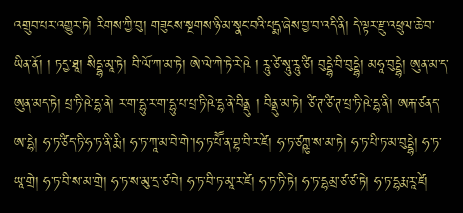འགྲུབ་པར་འགྱུར་ཏེ། རིགས་ཀྱི་བུ། གཟུངས་སྔགས་ཉི་མ་སྣང་བའི་པདྨ་ཞེས་བྱ་བ་འདི་ནི། དེ་ལྟར་རྫུ་འཕྲུལ་ཆེ་བ་ཡིན་ནོ། ། ཏདྱ་ཐཱ། སིདྡྷ་མཱ་ཏེ། བི་ལོ་ཀ་མ་ཏེ། ཨེ་ལེ་ཀེ་ཏེ་རེ་ཥེ ། རཱུ་ཙེ་སཱུ་རཱུ་ཙི། བུདྡྷེ་བི་བུདྡྷེ། མཧཱ་བུདྡྷེ། ཨུན་མ་ད་ཨུན་མད་ཏེ། པྲ་ཏི་ཥེ་དྷ་ནེ། ར་ག་དྷུ་ར་ག་དྷུ་པ་པྲ་ཏི་ཥེ་དྷ་ནེ་བིནྡུ ། བིནྡུ་མ་ཏེ། ཙི་ཊ་ཙི་ཊ་པྲ་ཏི་ཥེ་དྷ་ནི། ཨརྐ་ཙནད་ཨ་དྷེ། ཧ་ཏ་ཙིད་ཏི་ཧ་ཏ་ནི་རྨི། ཧ་ཏ་ཀཱ་མ་བེ་གེ་།ཧ་ཏ་པཽ་ན་བྷ་བི་ར་ཛེ། ཧ་ཏ་ཙཀྵུ་ས་མ་ཏེ། ཧ་ཏ་པི་ཏ་མ་བུདྡྷེ། ཧ་ཏ་ཡཱ་གྲེ། ཧ་ཏ་བི་ས་མ་གྲེ། ཧ་ཏ་ས་མུ་དྲ་ཙ་བེ། ཧ་ཏ་བི་ཏ་མཱ་ར་ཛེ། ཧ་ཏ་ཏི་ཏེ། ཧ་ཏ་དྷམྲ་ཙ་ཙ་ཏེ། ཧ་ཏ་དྷརྨ་རཱ་ཛེ།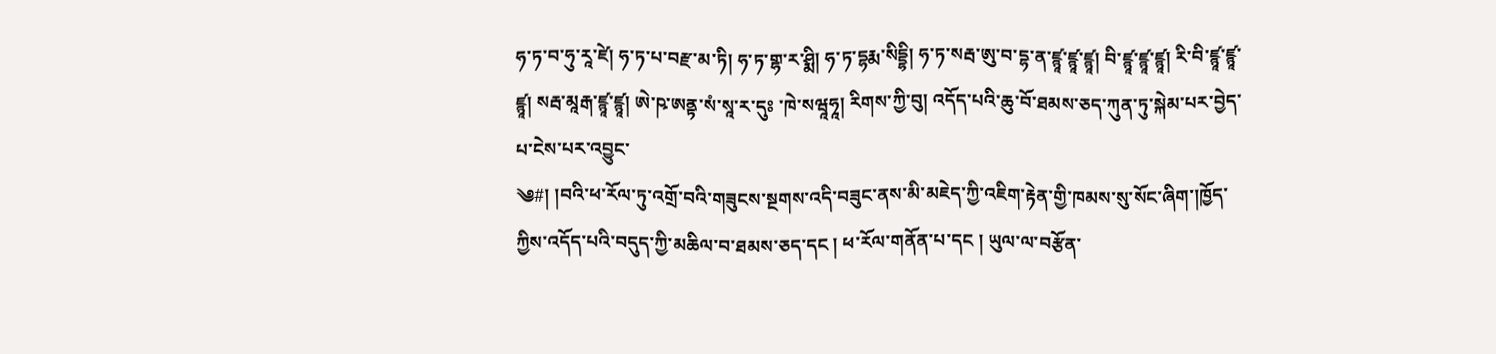ཧ་ཏ་བ་ཧུ་རཱ་ཛེ། ཧ་ཏ་པ་བརྫ་མ་ཏི། ཧ་ཏ་གྷ་ར་ཤྨི། ཧ་ཏ་དྷརྨ་སིདྡྷི། ཧ་ཏ་སརྦ་ཨུ་བ་དྷ་ན་ཛྙཱ་ཛྙཱ་ཛྙཱ། བི་ཛྙཱ་ཛྙཱ་ཛྙཱ། རི་བི་ཛྙཱ་ཛྙཱ་ཛྙཱ། སརྦ་མཱརྒ་ཛྙཱ་ཛྙཱ། ཨེ་ཥ་ཨནྟ་སཾ་སཱ་ར་དུཿ ་ཁེ་སཝཱཧཱ། རིགས་ཀྱི་བུ། འདོད་པའི་ཆུ་བོ་ཐམས་ཅད་ཀུན་ཏུ་སྐེམ་པར་བྱེད་པ་ངེས་པར་འབྱུང་
༄#། །བའི་ཕ་རོལ་ཏུ་འགྲོ་བའི་གཟུངས་སྔགས་འདི་བཟུང་ནས་མི་མཇེད་ཀྱི་འཇིག་རྟེན་གྱི་ཁམས་སུ་སོང་ཞིག་།ཁྱོད་ཀྱིས་འདོད་པའི་བདུད་ཀྱི་མཆིལ་བ་ཐམས་ཅད་དང ། ཕ་རོལ་གནོན་པ་དང ། ཡུལ་ལ་བརྩོན་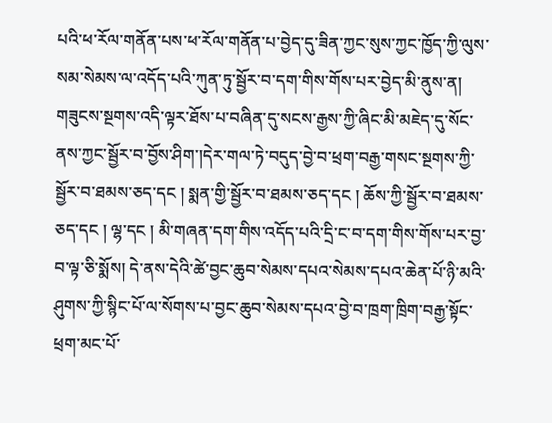པའི་ཕ་རོལ་གནོན་པས་ཕ་རོལ་གནོན་པ་བྱེད་དུ་ཟིན་ཀྱང་སུས་ཀྱང་ཁྱོད་ཀྱི་ལུས་སམ་སེམས་ལ་འདོད་པའི་ཀུན་ཏུ་སྦྱོར་བ་དག་གིས་གོས་པར་བྱེད་མི་ནུས་ན། གཟུངས་སྔགས་འདི་ལྟར་ཐོས་པ་བཞིན་དུ་སངས་རྒྱས་ཀྱི་ཞིང་མི་མཇེད་དུ་སོང་ནས་ཀྱང་སྦྱོར་བ་བྱོས་ཤིག་།དེར་གལ་ཏེ་བདུད་བྱེ་བ་ཕྲག་བརྒྱ་གསང་སྔགས་ཀྱི་སྦྱོར་བ་ཐམས་ཅད་དང ། སྨན་གྱི་སྦྱོར་བ་ཐམས་ཅད་དང ། ཆོས་ཀྱི་སྦྱོར་བ་ཐམས་ཅད་དང ། ལྷ་དང ། མི་གཞན་དག་གིས་འདོད་པའི་དྲི་ང་བ་དག་གིས་གོས་པར་བྱ་བ་ལྟ་ཅི་སྨོས། དེ་ནས་དེའི་ཚེ་བྱང་ཆུབ་སེམས་དཔའ་སེམས་དཔའ་ཆེན་པོ་ཉི་མའི་ཤུགས་ཀྱི་སྙིང་པོ་ལ་སོགས་པ་བྱང་ཆུབ་སེམས་དཔའ་བྱེ་བ་ཁྲག་ཁྲིག་བརྒྱ་སྟོང་ཕྲག་མང་པོ་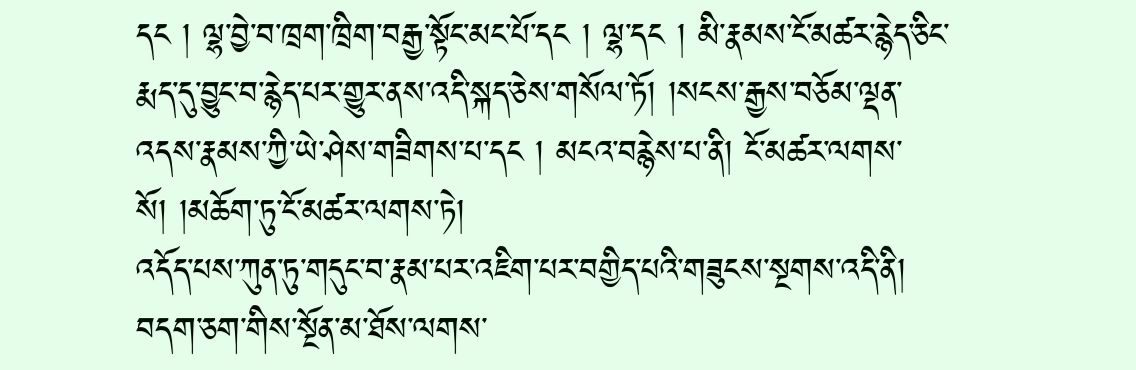དང ། ལྷ་བྱེ་བ་ཁྲག་ཁྲིག་བརྒྱ་སྟོང་མང་པོ་དང ། ལྷ་དང ། མི་རྣམས་ངོ་མཚར་རྙེད་ཅིང་རྨད་དུ་བྱུང་བ་རྙེད་པར་གྱུར་ནས་འདི་སྐད་ཅེས་གསོལ་ཏོ། །སངས་རྒྱས་བཅོམ་ལྡན་འདས་རྣམས་ཀྱི་ཡེ་ཤེས་གཟིགས་པ་དང ། མངའ་བརྙེས་པ་ནི། ངོ་མཚར་ལགས་སོ། །མཆོག་ཏུ་ངོ་མཚར་ལགས་ཏེ།
འདོད་པས་ཀུན་ཏུ་གདུང་བ་རྣམ་པར་འཇིག་པར་བགྱིད་པའི་གཟུངས་སྔགས་འདི་ནི། བདག་ཅག་གིས་སྔོན་མ་ཐོས་ལགས་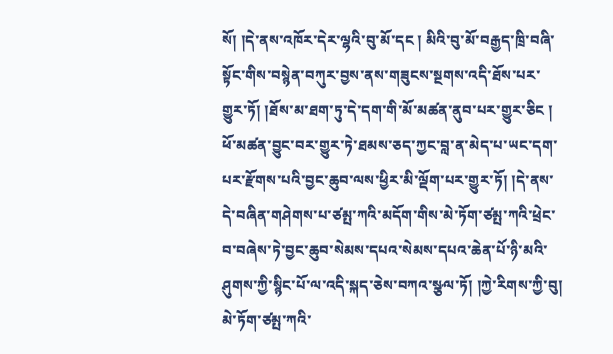སོ། །དེ་ནས་འཁོར་དེར་ལྷའི་བུ་མོ་དང ། མིའི་བུ་མོ་བརྒྱད་ཁྲི་བཞི་སྟོང་གིས་བསྙེན་བཀུར་བྱས་ནས་གཟུངས་སྔགས་འདི་ཐོས་པར་གྱུར་ཏོ། །ཐོས་མ་ཐག་ཏུ་དེ་དག་གི་མོ་མཚན་ནུབ་པར་གྱུར་ཅིང ། ཕོ་མཚན་བྱུང་བར་གྱུར་ཏེ་ཐམས་ཅད་ཀྱང་བླ་ན་མེད་པ་ཡང་དག་པར་རྫོགས་པའི་བྱང་ཆུབ་ལས་ཕྱིར་མི་ལྡོག་པར་གྱུར་ཏོ། །དེ་ནས་དེ་བཞིན་གཤེགས་པ་ཙམྤ་ཀའི་མདོག་གིས་མེ་ཏོག་ཙམྤ་ཀའི་ཕྲེང་བ་བཞེས་ཏེ་བྱང་ཆུབ་སེམས་དཔའ་སེམས་དཔའ་ཆེན་པོ་ཉི་མའི་ཤུགས་ཀྱི་སྙིང་པོ་ལ་འདི་སྐད་ཅེས་བཀའ་སྩལ་ཏོ། །ཀྱེ་རིགས་ཀྱི་བུ། མེ་ཏོག་ཙམྤ་ཀའི་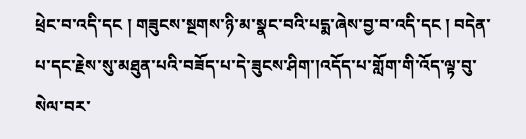ཕྲེང་བ་འདི་དང ། གཟུངས་སྔགས་ཉི་མ་སྣང་བའི་པདྨ་ཞེས་བྱ་བ་འདི་དང ། བདེན་པ་དང་རྗེས་སུ་མཐུན་པའི་བཟོད་པ་དེ་ཟུངས་ཤིག་།འདོད་པ་གློག་གི་འོད་ལྟ་བུ་སེལ་བར་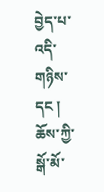བྱེད་པ་འདི་གཉིས་དང ། ཆོས་ཀྱི་སྒོ་མོ་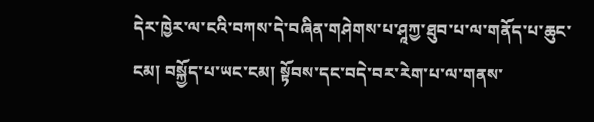དེར་ཁྱེར་ལ་ངའི་བཀས་དེ་བཞིན་གཤེགས་པ་ཤཱཀྱ་ཐུབ་པ་ལ་གནོད་པ་ཆུང་ངམ། བསྐྱོད་པ་ཡང་ངམ། སྟོབས་དང་བདེ་བར་རེག་པ་ལ་གནས་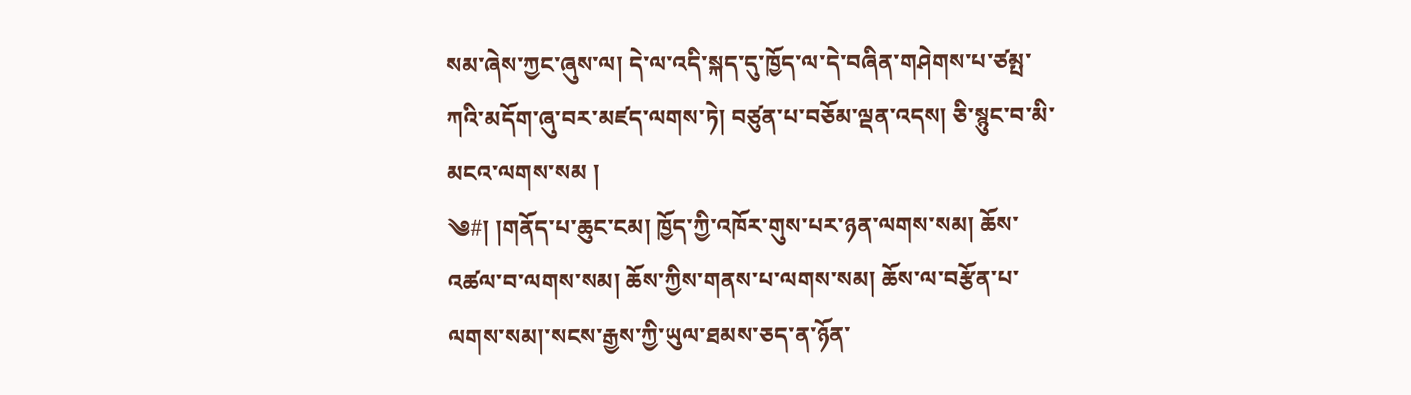སམ་ཞེས་ཀྱང་ཞུས་ལ། དེ་ལ་འདི་སྐད་དུ་ཁྱོད་ལ་དེ་བཞིན་གཤེགས་པ་ཙམྤ་ཀའི་མདོག་ཞུ་བར་མཛད་ལགས་ཏེ། བཙུན་པ་བཅོམ་ལྡན་འདས། ཅི་སྙུང་བ་མི་མངའ་ལགས་སམ །
༄#། །གནོད་པ་ཆུང་ངམ། ཁྱོད་ཀྱི་འཁོར་གུས་པར་ཉན་ལགས་སམ། ཆོས་འཚལ་བ་ལགས་སམ། ཆོས་ཀྱིས་གནས་པ་ལགས་སམ། ཆོས་ལ་བརྩོན་པ་ལགས་སམ།་སངས་རྒྱས་ཀྱི་ཡུལ་ཐམས་ཅད་ན་ཉོན་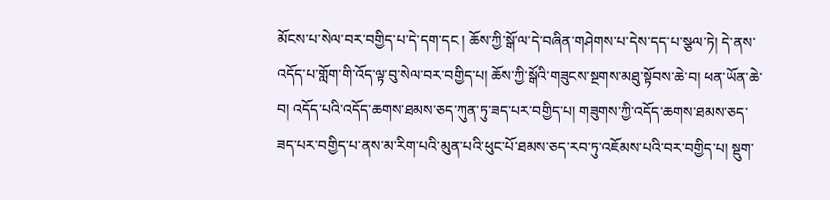མོངས་པ་སེལ་བར་བགྱིད་པ་དེ་དག་དང ། ཆོས་ཀྱི་སྒོ་ལ་དེ་བཞིན་གཤེགས་པ་དེས་དད་པ་སྩལ་ཏེ། དེ་ནས་འདོད་པ་གློག་གི་འོད་ལྟ་བུ་སེལ་བར་བགྱིད་པ། ཆོས་ཀྱི་སྒོའི་གཟུངས་སྔགས་མཐུ་སྟོབས་ཆེ་བ། ཕན་ཡོན་ཆེ་བ། འདོད་པའི་འདོད་ཆགས་ཐམས་ཅད་ཀུན་ཏུ་ཟད་པར་བགྱིད་པ། གཟུགས་ཀྱི་འདོད་ཆགས་ཐམས་ཅད་ཟད་པར་བགྱིད་པ་ནས་མ་རིག་པའི་མུན་པའི་ཕུང་པོ་ཐམས་ཅད་རབ་ཏུ་འཇོམས་པའི་བར་བགྱིད་པ། སྡུག་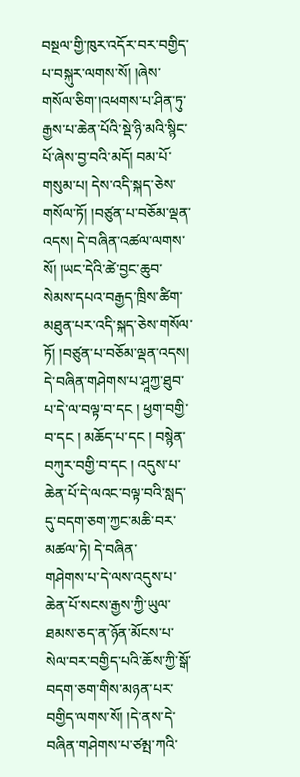བསྔལ་གྱི་ཁུར་འདོར་བར་བགྱིད་པ་བསྐུར་ལགས་སོ། །ཞེས་གསོལ་ཅིག་།འཕགས་པ་ཤིན་ཏུ་རྒྱས་པ་ཆེན་པོའི་སྡེ་ཉི་མའི་སྙིང་པོ་ཞེས་བྱ་བའི་མདོ། བམ་པོ་གསུམ་པ། དེས་འདི་སྐད་ཅེས་གསོལ་ཏོ། །བཙུན་པ་བཅོམ་ལྡན་འདས། དེ་བཞིན་འཚལ་ལགས་སོ། །ཡང་དེའི་ཚེ་བྱང་ཆུབ་སེམས་དཔའ་བརྒྱད་ཁྲིས་ཚིག་མཐུན་པར་འདི་སྐད་ཅེས་གསོལ་ཏོ། །བཙུན་པ་བཅོམ་ལྡན་འདས། དེ་བཞིན་གཤེགས་པ་ཤཱཀྱ་ཐུབ་པ་དེ་ལ་བལྟ་བ་དང ། ཕྱག་བགྱི་བ་དང ། མཆོད་པ་དང ། བསྙེན་བཀུར་བགྱི་བ་དང ། འདུས་པ་ཆེན་པོ་དེ་ལའང་བལྟ་བའི་སླད་དུ་བདག་ཅག་ཀྱང་མཆི་བར་མཚལ་ཏེ། དེ་བཞིན་
གཤེགས་པ་དེ་ལས་འདུས་པ་ཆེན་པོ་སངས་རྒྱས་ཀྱི་ཡུལ་ཐམས་ཅད་ན་ཉོན་མོངས་པ་སེལ་བར་བགྱིད་པའི་ཆོས་ཀྱི་སྒོ་བདག་ཅག་གིས་མཉན་པར་བགྱིད་ལགས་སོ། །དེ་ནས་དེ་བཞིན་གཤེགས་པ་ཙམྤ་ཀའི་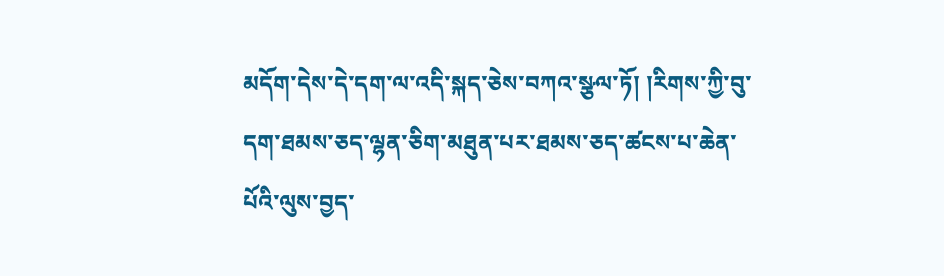མདོག་དེས་དེ་དག་ལ་འདི་སྐད་ཅེས་བཀའ་སྩལ་ཏོ། །རིགས་ཀྱི་བུ་དག་ཐམས་ཅད་ལྷན་ཅིག་མཐུན་པར་ཐམས་ཅད་ཚངས་པ་ཆེན་པོའི་ལུས་བྱད་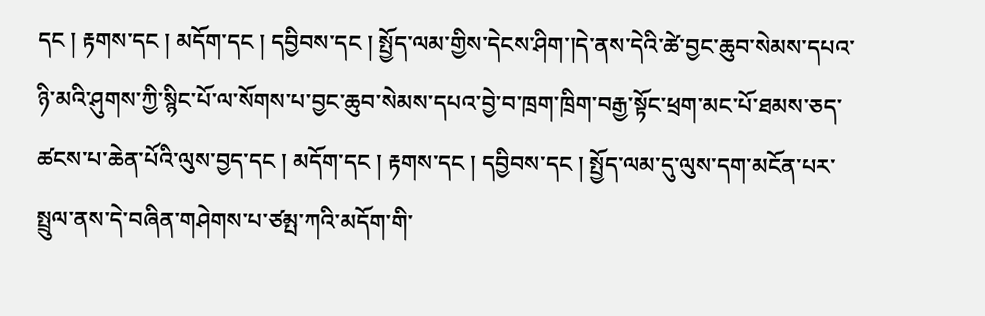དང ། རྟགས་དང ། མདོག་དང ། དབྱིབས་དང ། སྤྱོད་ལམ་གྱིས་དེངས་ཤིག་།དེ་ནས་དེའི་ཚེ་བྱང་ཆུབ་སེམས་དཔའ་ཉི་མའི་ཤུགས་ཀྱི་སྙིང་པོ་ལ་སོགས་པ་བྱང་ཆུབ་སེམས་དཔའ་བྱེ་བ་ཁྲག་ཁྲིག་བརྒྱ་སྟོང་ཕྲག་མང་པོ་ཐམས་ཅད་ཚངས་པ་ཆེན་པོའི་ལུས་བྱད་དང ། མདོག་དང ། རྟགས་དང ། དབྱིབས་དང ། སྤྱོད་ལམ་དུ་ལུས་དག་མངོན་པར་སྤྲུལ་ནས་དེ་བཞིན་གཤེགས་པ་ཙམྤ་ཀའི་མདོག་གི་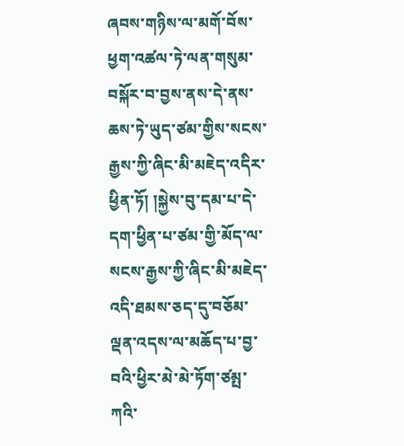ཞབས་གཉིས་ལ་མགོ་བོས་ཕྱག་འཚལ་ཏེ་ལན་གསུམ་བསྐོར་བ་བྱས་ནས་དེ་ནས་ཆས་ཏེ་ཡུད་ཙམ་གྱིས་སངས་རྒྱས་ཀྱི་ཞིང་མི་མཇེད་འདིར་ཕྱིན་ཏོ། །སྐྱེས་བུ་དམ་པ་དེ་དག་ཕྱིན་པ་ཙམ་གྱི་མོད་ལ་སངས་རྒྱས་ཀྱི་ཞིང་མི་མཇེད་འདི་ཐམས་ཅད་དུ་བཅོམ་ལྡན་འདས་ལ་མཆོད་པ་བྱ་བའི་ཕྱིར་མེ་མེ་ཏོག་ཙམྤ་ཀའི་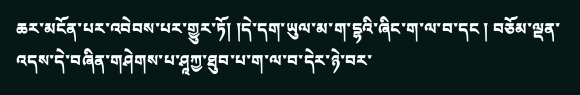ཆར་མངོན་པར་འབེབས་པར་གྱུར་ཏོ། །དེ་དག་ཡུལ་མ་ག་དྷའི་ཞིང་ག་ལ་བ་དང ། བཅོམ་ལྡན་འདས་དེ་བཞིན་གཤེགས་པ་ཤཱཀྱ་ཐུབ་པ་ག་ལ་བ་དེར་ཉེ་བར་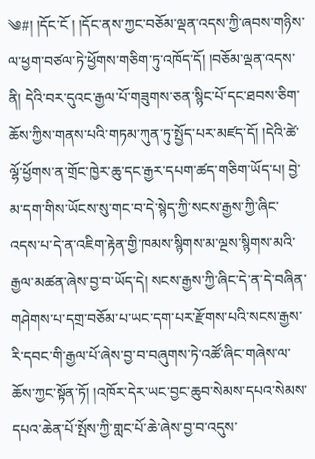༄#། །དོང་ངོ ། །དོང་ནས་ཀྱང་བཅོམ་ལྡན་འདས་ཀྱི་ཞབས་གཉིས་ལ་ཕྱག་བཙལ་ཏེ་ཕྱོགས་གཅིག་ཏུ་འཁོད་དོ། །བཅོམ་ལྡན་འདས་ནི། དེའི་བར་དུའང་རྒྱལ་པོ་གཟུགས་ཅན་སྙིང་པོ་དང་ཐབས་ཅིག་ཆོས་ཀྱིས་གནས་པའི་གཏམ་ཀུན་ཏུ་སྤྱོད་པར་མཛད་དོ། །དེའི་ཚེ་ལྷོ་ཕྱོགས་ན་གྲོང་ཁྱེར་ཆུ་དང་རྒྱར་དཔག་ཚད་གཅིག་ཡོད་པ། བྱེ་མ་དག་གིས་ཡོངས་སུ་གང་བ་དེ་སྙེད་ཀྱི་སངས་རྒྱས་ཀྱི་ཞིང་འདས་པ་དེ་ན་འཇིག་རྟེན་གྱི་ཁམས་སྙིགས་མ་ལྔས་སྙིགས་མའི་རྒྱལ་མཚན་ཞེས་བྱ་བ་ཡོད་དེ། སངས་རྒྱས་ཀྱི་ཞིང་དེ་ན་དེ་བཞིན་གཤེགས་པ་དགྲ་བཅོམ་པ་ཡང་དག་པར་རྫོགས་པའི་སངས་རྒྱས་རི་དབང་གི་རྒྱལ་པོ་ཞེས་བྱ་བ་བཞུགས་ཏེ་འཚོ་ཞིང་གཞེས་ལ་ཆོས་ཀྱང་སྟོན་ཏོ། །འཁོར་དེར་ཡང་བྱང་ཆུབ་སེམས་དཔའ་སེམས་དཔའ་ཆེན་པོ་སྤོས་ཀྱི་གླང་པོ་ཆེ་ཞེས་བྱ་བ་འདུས་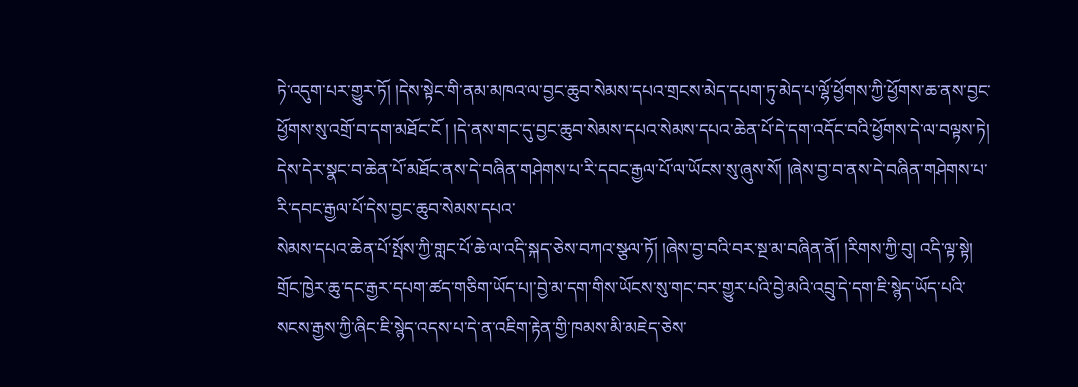ཏེ་འདུག་པར་གྱུར་ཏོ། །དེས་སྟེང་གི་ནམ་མཁའ་ལ་བྱང་ཆུབ་སེམས་དཔའ་གྲངས་མེད་དཔག་ཏུ་མེད་པ་ལྷོ་ཕྱོགས་ཀྱི་ཕྱོགས་ཆ་ནས་བྱང་ཕྱོགས་སུ་འགྲོ་བ་དག་མཐོང་ངོ ། །དེ་ནས་གང་དུ་བྱང་ཆུབ་སེམས་དཔའ་སེམས་དཔའ་ཆེན་པོ་དེ་དག་འདོང་བའི་ཕྱོགས་དེ་ལ་བལྟས་ཏེ། དེས་དེར་སྣང་བ་ཆེན་པོ་མཐོང་ནས་དེ་བཞིན་གཤེགས་པ་རི་དབང་རྒྱལ་པོ་ལ་ཡོངས་སུ་ཞུས་སོ། །ཞེས་བྱ་བ་ནས་དེ་བཞིན་གཤེགས་པ་རི་དབང་རྒྱལ་པོ་དེས་བྱང་ཆུབ་སེམས་དཔའ་
སེམས་དཔའ་ཆེན་པོ་སྤོས་ཀྱི་གླང་པོ་ཆེ་ལ་འདི་སྐད་ཅེས་བཀའ་སྩལ་ཏོ། །ཞེས་བྱ་བའི་བར་སྔ་མ་བཞིན་ནོ། །རིགས་ཀྱི་བུ། འདི་ལྟ་སྟེ། གྲོང་ཁྱེར་ཆུ་དང་རྒྱར་དཔག་ཚད་གཅིག་ཡོད་པ།་བྱེ་མ་དག་གིས་ཡོངས་སུ་གང་བར་གྱུར་པའི་བྱེ་མའི་འབྲུ་དེ་དག་ཇི་སྙེད་ཡོད་པའི་སངས་རྒྱས་ཀྱི་ཞིང་ཇི་སྙེད་འདས་པ་དེ་ན་འཇིག་རྟེན་གྱི་ཁམས་མི་མཇེད་ཅེས་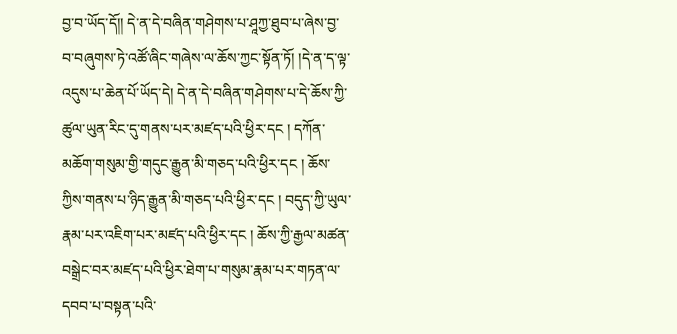བྱ་བ་ཡོད་དོ།། དེ་ན་དེ་བཞིན་གཤེགས་པ་ཤཱཀྱ་ཐུབ་པ་ཞེས་བྱ་བ་བཞུགས་ཏེ་འཚོ་ཞིང་གཞེས་ལ་ཆོས་ཀྱང་སྟོན་ཏོ། །དེ་ན་ད་ལྟ་འདུས་པ་ཆེན་པོ་ཡོད་དེ། དེ་ན་དེ་བཞིན་གཤེགས་པ་དེ་ཆོས་ཀྱི་ཚུལ་ཡུན་རིང་དུ་གནས་པར་མཛད་པའི་ཕྱིར་དང ། དཀོན་མཆོག་གསུམ་གྱི་གདུང་རྒྱུན་མི་གཅད་པའི་ཕྱིར་དང ། ཆོས་ཀྱིས་གནས་པ་ཉིད་རྒྱུན་མི་གཅད་པའི་ཕྱིར་དང ། བདུད་ཀྱི་ཡུལ་རྣམ་པར་འཇིག་པར་མཛད་པའི་ཕྱིར་དང ། ཆོས་ཀྱི་རྒྱལ་མཚན་བསྒྲེང་བར་མཛད་པའི་ཕྱིར་ཐེག་པ་གསུམ་རྣམ་པར་གཏན་ལ་དབབ་པ་བསྟན་པའི་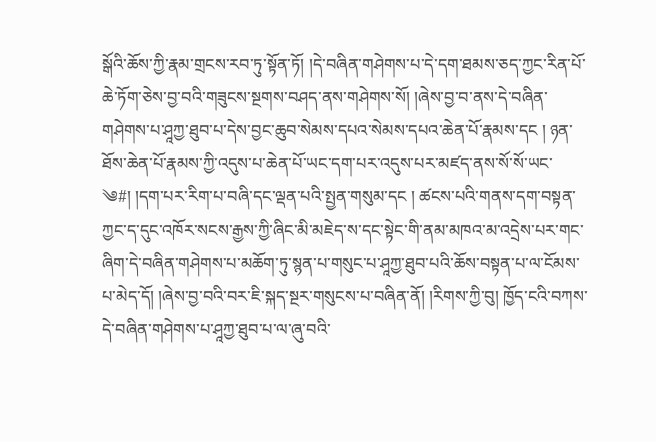སྒོའི་ཆོས་ཀྱི་རྣམ་གྲངས་རབ་ཏུ་སྟོན་ཏོ། །དེ་བཞིན་གཤེགས་པ་དེ་དག་ཐམས་ཅད་ཀྱང་རིན་པོ་ཆེ་ཏོག་ཅེས་བྱ་བའི་གཟུངས་སྔགས་བཤད་ནས་གཤེགས་སོ། །ཞེས་བྱ་བ་ནས་དེ་བཞིན་གཤེགས་པ་ཤཱཀྱ་ཐུབ་པ་དེས་བྱང་ཆུབ་སེམས་དཔའ་སེམས་དཔའ་ཆེན་པོ་རྣམས་དང ། ཉན་ཐོས་ཆེན་པོ་རྣམས་ཀྱི་འདུས་པ་ཆེན་པོ་ཡང་དག་པར་འདུས་པར་མཛད་ནས་སོ་སོ་ཡང་
༄#། །དག་པར་རིག་པ་བཞི་དང་ལྡན་པའི་སྤྱན་གསུམ་དང ། ཚངས་པའི་གནས་དག་བསྟན་ཀྱང་ད་དུང་འཁོར་སངས་རྒྱས་ཀྱི་ཞིང་མི་མཇེད་ས་དང་སྟེང་གི་ནམ་མཁའ་མ་འདྲེས་པར་གང་ཞིག་དེ་བཞིན་གཤེགས་པ་མཆོག་ཏུ་སྙན་པ་གསུང་པ་ཤཱཀྱ་ཐུབ་པའི་ཆོས་བསྟན་པ་ལ་ངོམས་པ་མེད་དོ། །ཞེས་བྱ་བའི་བར་ཇི་སྐད་སྔར་གསུངས་པ་བཞིན་ནོ། །རིགས་ཀྱི་བུ། ཁྱོད་ངའི་བཀས་དེ་བཞིན་གཤེགས་པ་ཤཱཀྱ་ཐུབ་པ་ལ་ཞུ་བའི་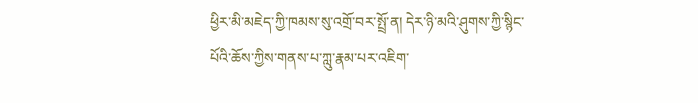ཕྱིར་མི་མཇེད་ཀྱི་ཁམས་སུ་འགྲོ་བར་སྤྲོ་ན། དེར་ཉི་མའི་ཤུགས་ཀྱི་སྙིང་པོའི་ཆོས་ཀྱིས་གནས་པ་ཀླུ་རྣམ་པར་འཇིག་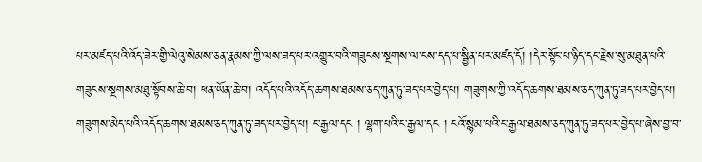པར་མཛད་པའི་འོད་ཟེར་གྱི་ལེའུ་སེམས་ཅན་རྣམས་ཀྱི་ལས་ཟད་པར་འགྱུར་བའི་གཟུངས་སྔགས་ལ་ངས་དད་པ་སྦྱིན་པར་མཛད་དོ། །དེར་སྟོང་པ་ཉིད་དང་རྗེས་སུ་མཐུན་པའི་གཟུངས་སྔགས་མཐུ་སྟོབས་ཆེ་བ། ཕན་ཡོན་ཆེ་བ། འདོད་པའི་འདོད་ཆགས་ཐམས་ཅད་ཀུན་ཏུ་ཟད་པར་བྱེད་པ། གཟུགས་ཀྱི་འདོད་ཆགས་ཐམས་ཅད་ཀུན་ཏུ་ཟད་པར་བྱེད་པ། གཟུགས་མེད་པའི་འདོད་ཆགས་ཐམས་ཅད་ཀུན་ཏུ་ཟད་པར་བྱེད་པ། ང་རྒྱལ་དང ། ལྷག་པའི་ང་རྒྱལ་དང ། ངའོ་སྙམ་པའི་ང་རྒྱལ་ཐམས་ཅད་ཀུན་ཏུ་ཟད་པར་བྱེད་པ་ཞེས་བྱ་བ་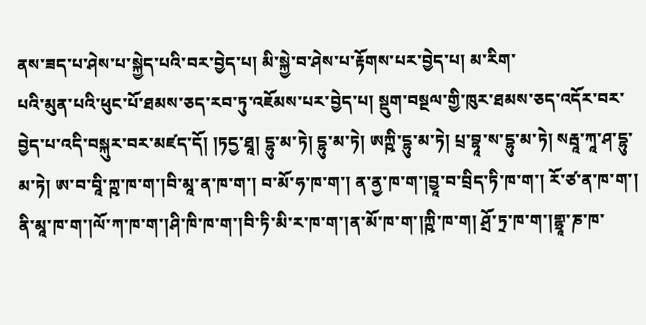ནས་ཟད་པ་ཤེས་པ་སྐྱེད་པའི་བར་བྱེད་པ། མི་སྐྱེ་བ་ཤེས་པ་རྟོགས་པར་བྱེད་པ། མ་རིག་
པའི་མུན་པའི་ཕུང་པོ་ཐམས་ཅད་རབ་ཏུ་འཇོམས་པར་བྱེད་པ། སྡུག་བསྔལ་གྱི་ཁུར་ཐམས་ཅད་འདོར་བར་བྱེད་པ་འདི་བསྐུར་བར་མཛད་དོ། །ཏདྱ་ཐཱ། དྷུ་མ་ཏེ། དྷུ་མ་ཏེ། ཨཀྵི་དྷུ་མ་ཏེ། པྲ་བྷཱ་ས་དྷུ་མ་ཏེ། སརྦཱ་ཀཱ་ཤ་དྷུ་མ་ཏེ། ཨ་བ་བཱི་ཀྵ་ཁ་ག་།བི་མཱ་ན་ཁ་ག་། བ་མོ་ཧ་ཁ་ག་། ན་ནྱ་ཁ་ག་།བྱཱ་བ་བྲིད་ཏི་ཁ་ག་། རོ་ཙ་ན་ཁ་ག་། ནི་མཱ་ཁ་ག་།ལོ་ཀ་ཁ་ག་།ཤི་ཁི་ཁ་ག་།བི་ཏི་མི་ར་ཁ་ག་།ན་མོ་ཁ་ག་།ཀྵི་ཁ་ག། ཤྲོ་ཏྲ་ཁ་ག་།གྷྲཱ་ཎ་ཁ་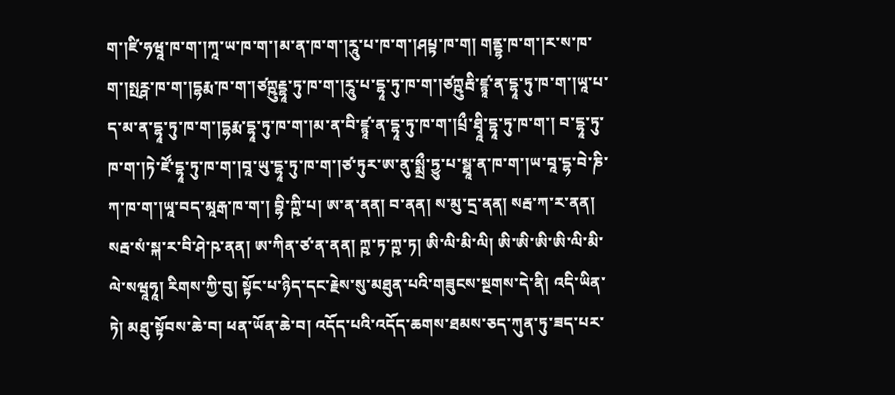ག་།ཛི་ཧཝཱ་ཁ་ག་།ཀཱ་ཡ་ཁ་ག་།མ་ན་ཁ་ག་།རཱུ་པ་ཁ་ག་།ཤཔྟ་ཁ་ག། གནྡྷ་ཁ་ག་།ར་ས་ཁ་ག་།སྤཪྴ་ཁ་ག་།དྷརྨ་ཁ་ག་།ཙཀྵུརྡྷཱ་ཏུ་ཁ་ག་།རཱུ་པ་དྷཱ་ཏུ་ཁ་ག་།ཙཀྵུརྦི་ཛྙཱ་ན་དྷཱ་ཏུ་ཁ་ག་།ཡཱ་པ་ད་མ་ན་དྷཱ་ཏུ་ཁ་ག་།དྷརྨ་དྷཱ་ཏུ་ཁ་ག་།མ་ན་བི་ཛྙཱ་ན་དྷཱ་ཏུ་ཁ་ག་།པྲྀ་ཐྭཱི་དྷཱ་ཏུ་ཁ་ག་། བ་དྷཱ་ཏུ་ཁ་ག་།ཏེ་ཛོ་དྷཱ་ཏུ་ཁ་ག་།བཱ་ཡུ་དྷཱ་ཏུ་ཁ་ག་།ཙ་ཏུར་ཨ་ནུ་སྨྲྀ་ཏྱུ་པ་སྠཱ་ན་ཁ་ག་།ཡ་བཱ་དྷ་བེ་ཎི་ཀ་ཁ་ག་།ཡཱ་བད་མཱརྒ་ཁ་ག་། བྷི་ཀྵི་པ། ཨ་ན་ནན། བ་ནན། ས་མུ་དྲ་ནན། སརྦ་ཀ་ར་ནན། སརྦ་སཾ་སྐ་ར་བི་ཤེ་ཥ་ནན། ཨ་ཀིན་ཙ་ན་ནན། ཀྵ་ཏ་ཀྵ་ཏ། ཨི་ལི་མི་ལི། ཨི་ཨི་ཨི་ཨི་ལི་མི་ལེ་སཝཱཧཱ། རིགས་ཀྱི་བུ། སྟོང་པ་ཉིད་དང་རྗེས་སུ་མཐུན་པའི་གཟུངས་སྔགས་དེ་ནི། འདི་ཡིན་ཏེ། མཐུ་སྟོབས་ཆེ་བ། ཕན་ཡོན་ཆེ་བ། འདོད་པའི་འདོད་ཆགས་ཐམས་ཅད་ཀུན་ཏུ་ཟད་པར་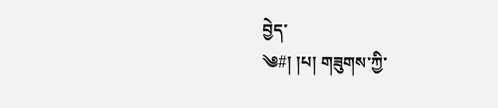བྱེད་
༄#། །པ། གཟུགས་ཀྱི་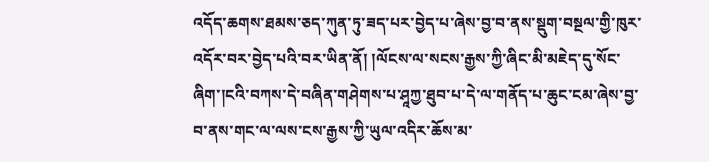འདོད་ཆགས་ཐམས་ཅད་ཀུན་ཏུ་ཟད་པར་བྱེད་པ་ཞེས་བྱ་བ་ནས་སྡུག་བསྔལ་གྱི་ཁུར་འདོར་བར་བྱེད་པའི་བར་ཡིན་ནོ། །ལོངས་ལ་སངས་རྒྱས་ཀྱི་ཞིང་མི་མཇེད་དུ་སོང་ཞིག་།ངའི་བཀས་དེ་བཞིན་གཤེགས་པ་ཤཱཀྱ་ཐུབ་པ་དེ་ལ་གནོད་པ་ཆུང་ངམ་ཞེས་བྱ་བ་ནས་གང་ལ་ལས་ངས་རྒྱས་ཀྱི་ཡུལ་འདིར་ཆོས་མ་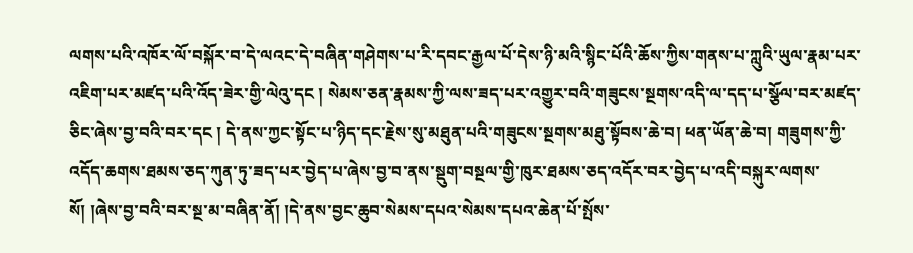ལགས་པའི་འཁོར་ལོ་བསྐོར་བ་དེ་ལའང་དེ་བཞིན་གཤེགས་པ་རི་དབང་རྒྱལ་པོ་དེས་ཉི་མའི་སྙིང་པོའི་ཆོས་ཀྱིས་གནས་པ་ཀླུའི་ཡུལ་རྣམ་པར་འཇིག་པར་མཛད་པའི་འོད་ཟེར་གྱི་ལེའུ་དང ། སེམས་ཅན་རྣམས་ཀྱི་ལས་ཟད་པར་འགྱུར་བའི་གཟུངས་སྔགས་འདི་ལ་དད་པ་སྩོལ་བར་མཛད་ཅིང་ཞེས་བྱ་བའི་བར་དང ། དེ་ནས་ཀྱང་སྟོང་པ་ཉིད་དང་རྗེས་སུ་མཐུན་པའི་གཟུངས་སྔགས་མཐུ་སྟོབས་ཆེ་བ། ཕན་ཡོན་ཆེ་བ། གཟུགས་ཀྱི་འདོད་ཆགས་ཐམས་ཅད་ཀུན་ཏུ་ཟད་པར་བྱེད་པ་ཞེས་བྱ་བ་ནས་སྡུག་བསྔལ་གྱི་ཁུར་ཐམས་ཅད་འདོར་བར་བྱེད་པ་འདི་བསྐུར་ལགས་སོ། །ཞེས་བྱ་བའི་བར་སྔ་མ་བཞིན་ནོ། །དེ་ནས་བྱང་ཆུབ་སེམས་དཔའ་སེམས་དཔའ་ཆེན་པོ་སྤོས་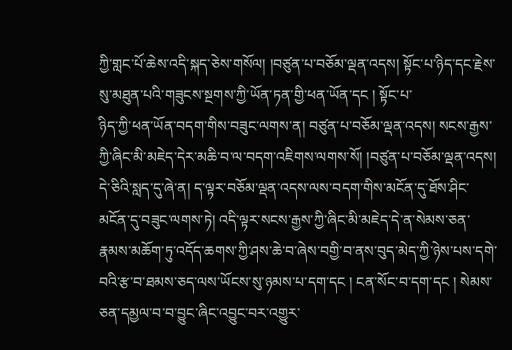ཀྱི་གླང་པོ་ཆེས་འདི་སྐད་ཅེས་གསོལ། །བཙུན་པ་བཅོམ་ལྡན་འདས། སྟོང་པ་ཉིད་དང་རྗེས་སུ་མཐུན་པའི་གཟུངས་སྔགས་ཀྱི་ཡོན་ཏན་གྱི་ཕན་ཡོན་དང ། སྟོང་པ་
ཉིད་ཀྱི་ཕན་ཡོན་བདག་གིས་བཟུང་ལགས་ན། བཙུན་པ་བཅོམ་ལྡན་འདས། སངས་རྒྱས་ཀྱི་ཞིང་མི་མཇེད་དེར་མཆི་བ་ལ་བདག་འཇིགས་ལགས་སོ། །བཙུན་པ་བཅོམ་ལྡན་འདས། དེ་ཅིའི་སླད་དུ་ཞེ་ན། ད་ལྟར་བཅོམ་ལྡན་འདས་ལས་བདག་གིས་མངོན་དུ་ཐོས་ཤིང་མངོན་དུ་བཟུང་ལགས་ཏེ། འདི་ལྟར་སངས་རྒྱས་ཀྱི་ཞིང་མི་མཇེད་དེ་ན་སེམས་ཅན་རྣམས་མཆོག་ཏུ་འདོད་ཆགས་ཀྱི་ཤས་ཆེ་བ་ཞེས་བགྱི་བ་ནས་བུད་མེད་ཀྱི་ཉེས་པས་དགེ་བའི་རྩ་བ་ཐམས་ཅད་ལས་ཡོངས་སུ་ཉམས་པ་དག་དང ། ངན་སོང་བ་དག་དང ། སེམས་ཅན་དམྱལ་བ་བ་བྱུང་ཞིང་འབྱུང་བར་འགྱུར་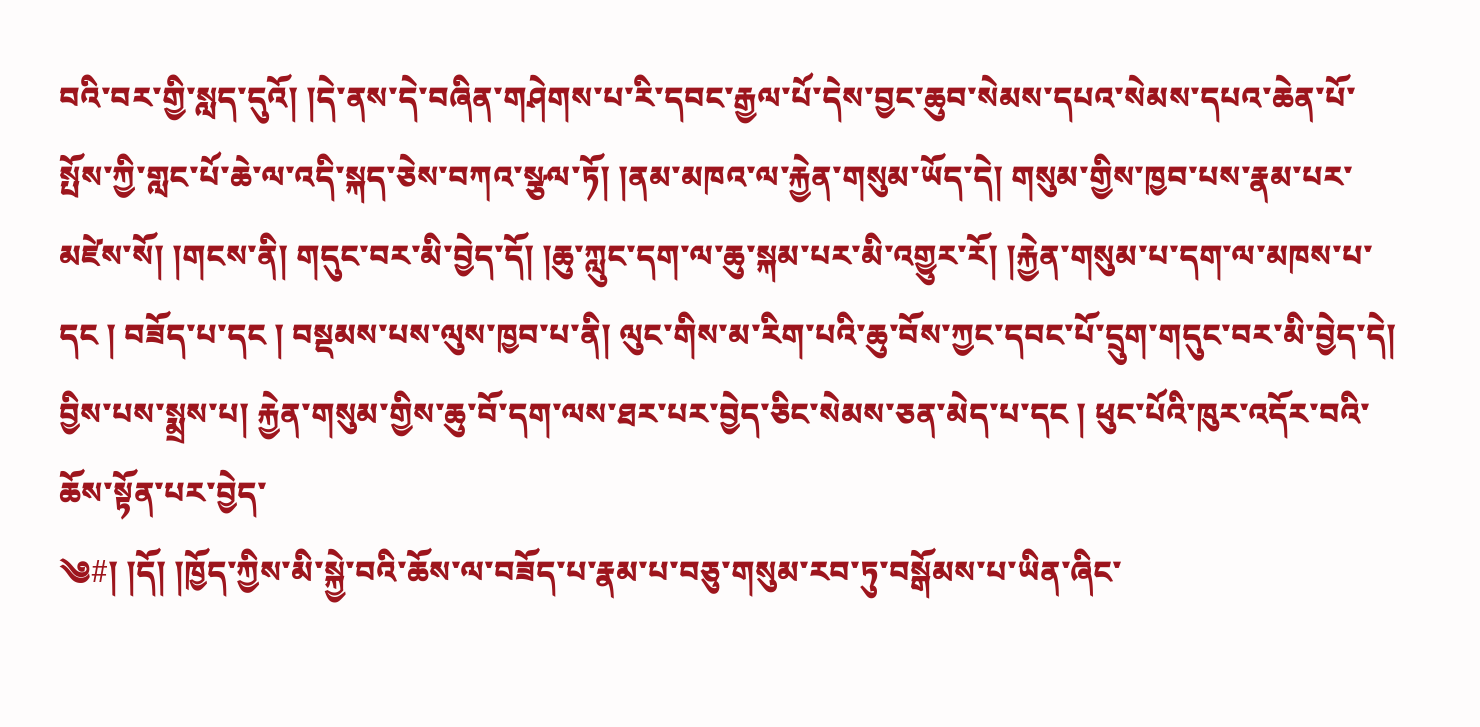བའི་བར་གྱི་སླད་དུའོ། །དེ་ནས་དེ་བཞིན་གཤེགས་པ་རི་དབང་རྒྱལ་པོ་དེས་བྱང་ཆུབ་སེམས་དཔའ་སེམས་དཔའ་ཆེན་པོ་སྤོས་ཀྱི་གླང་པོ་ཆེ་ལ་འདི་སྐད་ཅེས་བཀའ་སྩལ་ཏོ། །ནམ་མཁའ་ལ་རྐྱེན་གསུམ་ཡོད་དེ། གསུམ་གྱིས་ཁྱབ་པས་རྣམ་པར་མཛེས་སོ། །གངས་ནི། གདུང་བར་མི་བྱེད་དོ། །ཆུ་ཀླུང་དག་ལ་ཆུ་སྐམ་པར་མི་འགྱུར་རོ། །རྐྱེན་གསུམ་པ་དག་ལ་མཁས་པ་དང ། བཟོད་པ་དང ། བསྡམས་པས་ལུས་ཁྱབ་པ་ནི། ལུང་གིས་མ་རིག་པའི་ཆུ་བོས་ཀྱང་དབང་པོ་དྲུག་གདུང་བར་མི་བྱེད་དེ། བྱིས་པས་སྨྲས་པ། རྐྱེན་གསུམ་གྱིས་ཆུ་བོ་དག་ལས་ཐར་པར་བྱེད་ཅིང་སེམས་ཅན་མེད་པ་དང ། ཕུང་པོའི་ཁུར་འདོར་བའི་ཆོས་སྟོན་པར་བྱེད་
༄#། །དོ། །ཁྱོད་ཀྱིས་མི་སྐྱེ་བའི་ཆོས་ལ་བཟོད་པ་རྣམ་པ་བཅུ་གསུམ་རབ་ཏུ་བསྒོམས་པ་ཡིན་ཞིང་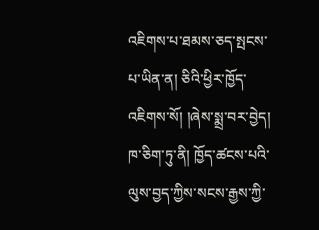འཇིགས་པ་ཐམས་ཅད་སྤངས་པ་ཡིན་ན། ཅིའི་ཕྱིར་ཁྱོད་འཇིགས་སོ། །ཞེས་སྨྲ་བར་བྱེད། ཁ་ཅིག་ཏུ་ནི། ཁྱོད་ཚངས་པའི་ལུས་བྱད་ཀྱིས་སངས་རྒྱས་ཀྱི་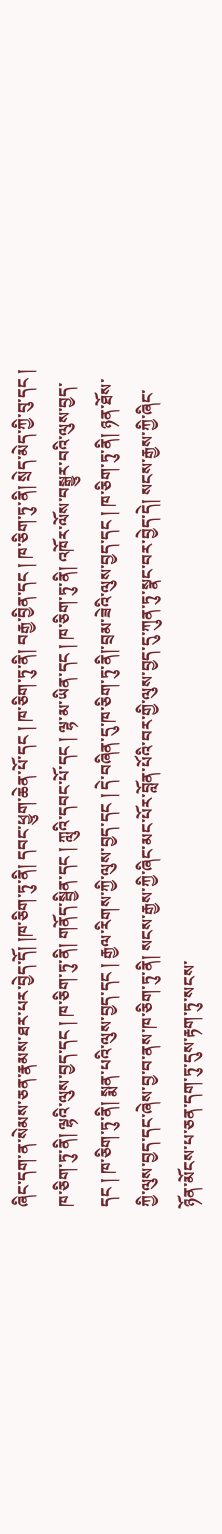ཞིང་དག་ན་སེམས་ཅན་རྣམས་ཐར་པར་བྱེད་དོ། །ཁ་ཅིག་ཏུ་ནི། དབང་ཕྱུག་ཆེན་པོ་དང ། ཁ་ཅིག་ཏུ་ནི། བརྒྱ་བྱིན་དང ། ཁ་ཅིག་ཏུ་ནི། སྲེད་མེད་ཀྱི་བུ་དང ། ཁ་ཅིག་ཏུ་ནི། ལྷའི་ལུས་བྱད་དང ། ཁ་ཅིག་ཏུ་ནི། གནོད་སྦྱིན་དང ། ཀླུའི་དབང་པོ་དང ། ལྷ་མ་ཡིན་དང ། ཁ་ཅིག་ཏུ་ནི། འཁོར་ལོས་བསྒྱུར་བའི་ལུས་བྱད་དང ། ཁ་ཅིག་ཏུ་ནི། སྨན་པའི་ལུས་བྱད་དང ། རྒྱལ་རིགས་ཀྱི་ལུས་བྱད་དང ། དེ་བཞིན་དུ་ཁ་ཅིག་ཏུ་ནི།་བྲམ་ཟེའི་ལུས་བྱད་དང ། ཁ་ཅིག་ཏུ་ནི། ཉན་ཐོས་ཀྱི་ལུས་བྱད་དང་ཞེས་བྱ་བ་ནས་ཁ་ཅིག་ཏུ་ནི། སངས་རྒྱས་ཀྱི་ཞིང་མང་པོར་བློན་པོའི་བར་གྱི་ལུས་བྱད་དུ་ཀུན་ཏུ་སྣང་བར་བྱེད་དེ། སངས་རྒྱས་ཀྱི་ཞིང་ཉོན་མོངས་པ་ཅན་དག་ཏུ་དུས་རྟག་ཏུ་སངས་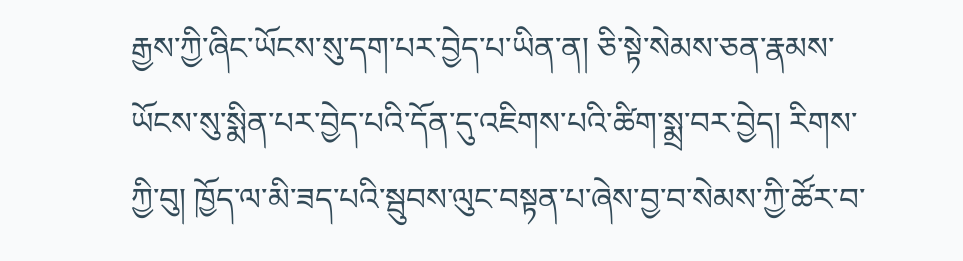རྒྱས་ཀྱི་ཞིང་ཡོངས་སུ་དག་པར་བྱེད་པ་ཡིན་ན། ཅི་སྟེ་སེམས་ཅན་རྣམས་ཡོངས་སུ་སྨིན་པར་བྱེད་པའི་དོན་དུ་འཇིགས་པའི་ཚིག་སྨྲ་བར་བྱེད། རིགས་ཀྱི་བུ། ཁྱོད་ལ་མི་ཟད་པའི་སྦུབས་ལུང་བསྟན་པ་ཞེས་བྱ་བ་སེམས་ཀྱི་ཚོར་བ་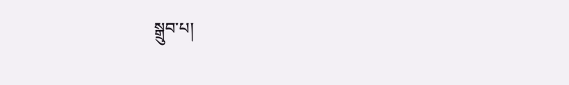སྒྲུབ་པ།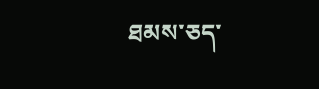ཐམས་ཅད་